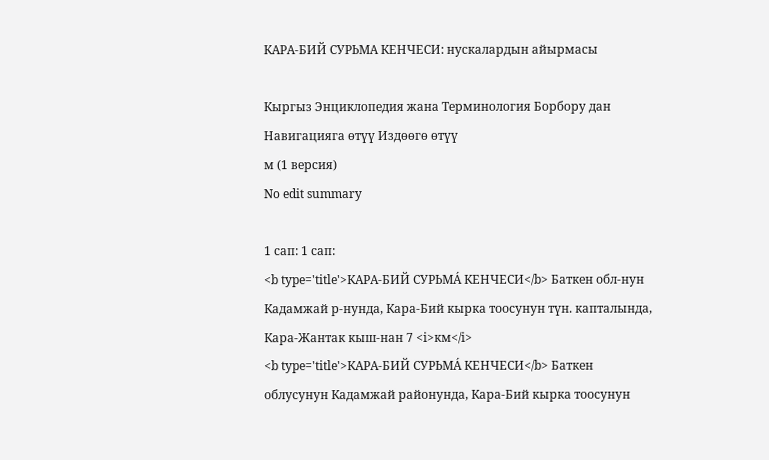КАРА-БИЙ СУРЬМА КЕНЧЕСИ: нускалардын айырмасы

Кыргыз Энциклопедия жана Терминология Борбору дан
Навигацияга өтүү Издөөгө өтүү
м (1 версия)
No edit summary

1 сап: 1 сап:
<b type='title'>КАРА-БИЙ СУРЬМА́ КЕНЧЕСИ</b> Баткен обл-нун Кадамжай р-нунда, Кара-Бий кырка тоосунун түн. капталында, Кара-Жантак кыш-нан 7 <i>км</i>
<b type='title'>КАРА-БИЙ СУРЬМА́ КЕНЧЕСИ</b> Баткен облусунун Кадамжай районунда, Кара-Бий кырка тоосунун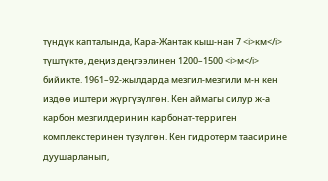түндүк капталында, Кара-Жантак кыш-нан 7 <i>км</i> түштүктө, деңиз деңгээлинен 1200–1500 <i>м</i> бийикте. 1961–92-жылдарда мезгил-мезгили м-н кен издөө иштери жүргүзүлгөн. Кен аймагы силур ж-а карбон мезгилдеринин карбонат-терриген комплекстеринен түзүлгөн. Кен гидротерм таасирине дуушарланып,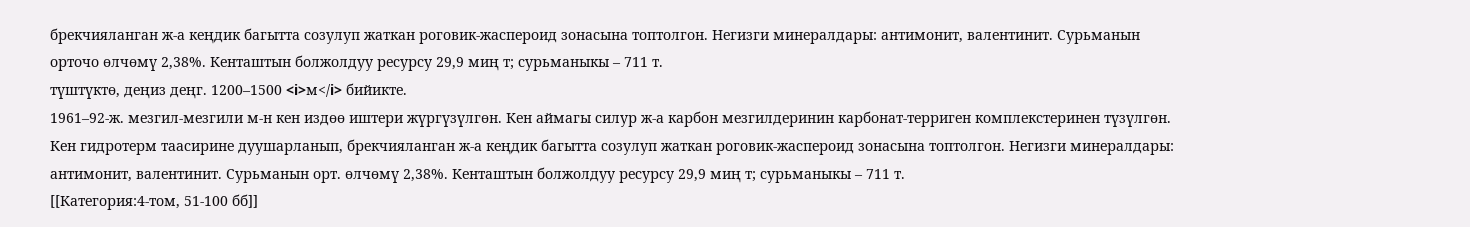брекчияланган ж-а кеңдик багытта созулуп жаткан роговик-жаспероид зонасына топтолгон. Негизги минералдары: антимонит, валентинит. Сурьманын орточо өлчөмү 2,38%. Кенташтын болжолдуу ресурсу 29,9 миң т; сурьманыкы – 711 т.
түштүктө, деңиз деңг. 1200–1500 <i>м</i> бийикте.
1961–92-ж. мезгил-мезгили м-н кен издөө иштери жүргүзүлгөн. Кен аймагы силур ж-а карбон мезгилдеринин карбонат-терриген комплекстеринен түзүлгөн. Кен гидротерм таасирине дуушарланып, брекчияланган ж-а кеңдик багытта созулуп жаткан роговик-жаспероид зонасына топтолгон. Негизги минералдары: антимонит, валентинит. Сурьманын орт. өлчөмү 2,38%. Кенташтын болжолдуу ресурсу 29,9 миң т; сурьманыкы – 711 т.
[[Категория:4-том, 51-100 бб]]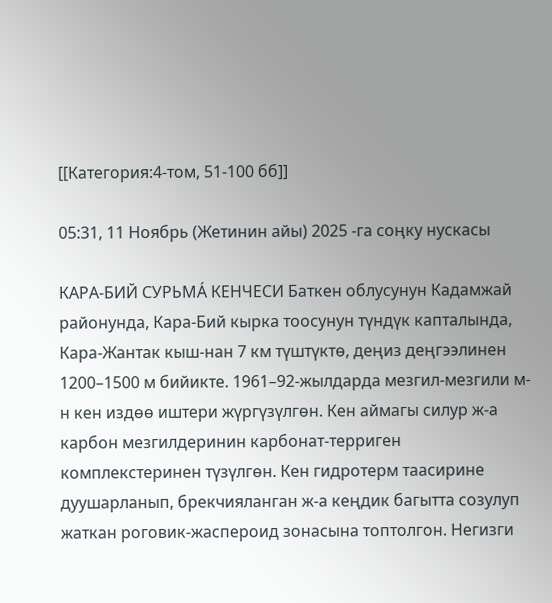[[Категория:4-том, 51-100 бб]]

05:31, 11 Ноябрь (Жетинин айы) 2025 -га соңку нускасы

КАРА-БИЙ СУРЬМА́ КЕНЧЕСИ Баткен облусунун Кадамжай районунда, Кара-Бий кырка тоосунун түндүк капталында, Кара-Жантак кыш-нан 7 км түштүктө, деңиз деңгээлинен 1200–1500 м бийикте. 1961–92-жылдарда мезгил-мезгили м-н кен издөө иштери жүргүзүлгөн. Кен аймагы силур ж-а карбон мезгилдеринин карбонат-терриген комплекстеринен түзүлгөн. Кен гидротерм таасирине дуушарланып, брекчияланган ж-а кеңдик багытта созулуп жаткан роговик-жаспероид зонасына топтолгон. Негизги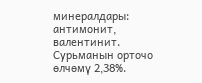минералдары: антимонит, валентинит. Сурьманын орточо өлчөмү 2,38%.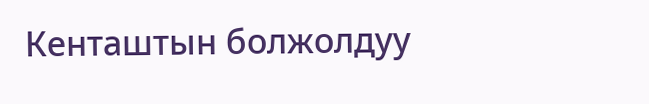Кенташтын болжолдуу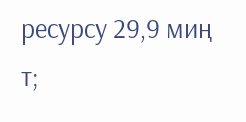ресурсу 29,9 миң т;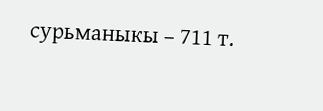сурьманыкы – 711 т.